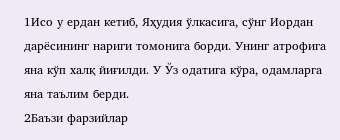1Исо у ердан кетиб, Яҳудия ўлкасига, сўнг Иордан дарёсининг нариги томонига борди. Унинг атрофига яна кўп халқ йиғилди. У Ўз одатига кўра, одамларга яна таълим берди.
2Баъзи фарзийлар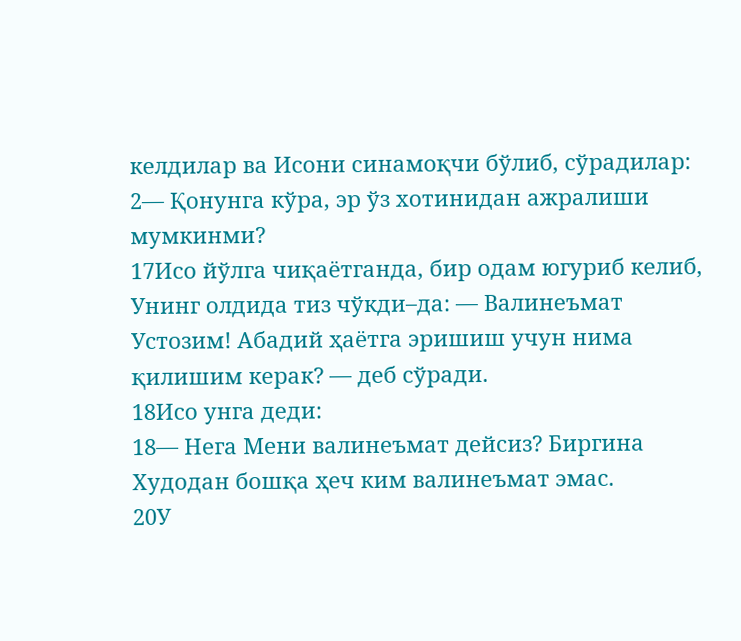келдилар ва Исони синамоқчи бўлиб, сўрадилар:
2— Қонунга кўра, эр ўз хотинидан ажралиши мумкинми?
17Исо йўлга чиқаётганда, бир одам югуриб келиб, Унинг олдида тиз чўкди–да: — Валинеъмат Устозим! Абадий ҳаётга эришиш учун нима қилишим керак? — деб сўради.
18Исо унга деди:
18— Нега Мени валинеъмат дейсиз? Биргина Худодан бошқа ҳеч ким валинеъмат эмас.
20У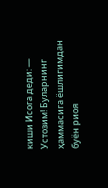киши Исога деди: — Устозим! Буларнинг ҳаммасига ёшлигимдан буён риоя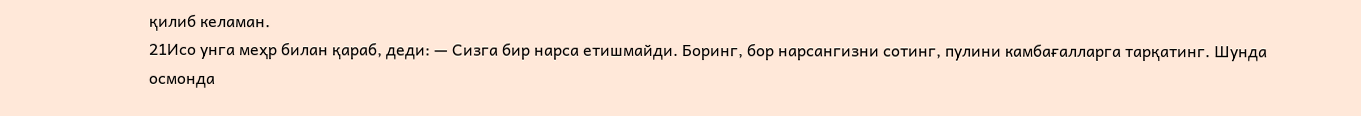қилиб келаман.
21Исо унга меҳр билан қараб, деди: — Сизга бир нарса етишмайди. Боринг, бор нарсангизни сотинг, пулини камбағалларга тарқатинг. Шунда осмонда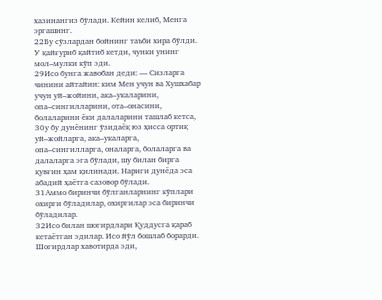хазинангиз бўлади. Кейин келиб, Менга эргашинг.
22Бу сўзлардан бойнинг таъби хира бўлди. У қайғуриб қайтиб кетди, чунки унинг мол–мулки кўп эди.
29Исо бунга жавобан деди: — Сизларга чинини айтайин: ким Мен учун ва Хушхабар учун уй–жойини, ака–укаларини, опа–сингилларини, ота–онасини, болаларини ёки далаларини ташлаб кетса,
30у бу дунёнинг ўзидаёқ юз ҳисса ортиқ уй–жойларга, ака–укаларга, опа–сингилларга, оналарга, болаларга ва далаларга эга бўлади, шу билан бирга қувғин ҳам қилинади. Нариги дунёда эса абадий ҳаётга сазовор бўлади.
31Аммо биринчи бўлганларнинг кўплари охирги бўладилар, охиргилар эса биринчи бўладилар.
32Исо билан шогирдлари Қуддусга қараб кетаётган эдилар. Исо йўл бошлаб борарди. Шогирдлар хавотирда эди,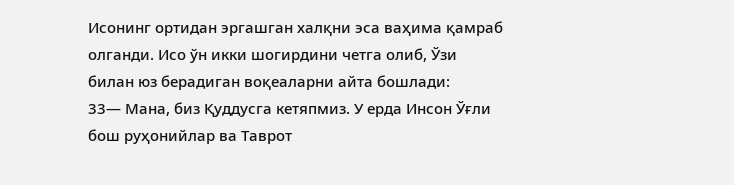Исонинг ортидан эргашган халқни эса ваҳима қамраб олганди. Исо ўн икки шогирдини четга олиб, Ўзи билан юз берадиган воқеаларни айта бошлади:
33— Мана, биз Қуддусга кетяпмиз. У ерда Инсон Ўғли бош руҳонийлар ва Таврот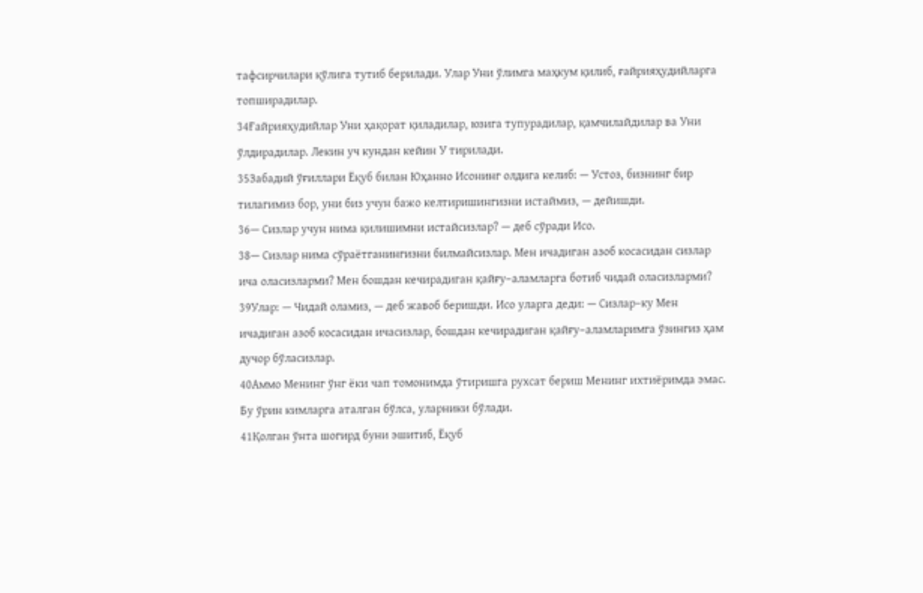тафсирчилари қўлига тутиб берилади. Улар Уни ўлимга маҳкум қилиб, ғайрияҳудийларга топширадилар.
34Ғайрияҳудийлар Уни ҳақорат қиладилар, юзига тупурадилар, қамчилайдилар ва Уни ўлдирадилар. Лекин уч кундан кейин У тирилади.
35Забадий ўғиллари Ёқуб билан Юҳанно Исонинг олдига келиб: — Устоз, бизнинг бир тилагимиз бор, уни биз учун бажо келтиришингизни истаймиз, — дейишди.
36— Сизлар учун нима қилишимни истайсизлар? — деб сўради Исо.
38— Сизлар нима сўраётганингизни билмайсизлар. Мен ичадиган азоб косасидан сизлар ича оласизларми? Мен бошдан кечирадиган қайғу–аламларга ботиб чидай оласизларми?
39Улар: — Чидай оламиз, — деб жавоб беришди. Исо уларга деди: — Сизлар–ку Мен ичадиган азоб косасидан ичасизлар, бошдан кечирадиган қайғу–аламларимга ўзингиз ҳам дучор бўласизлар.
40Аммо Менинг ўнг ёки чап томонимда ўтиришга рухсат бериш Менинг ихтиёримда эмас. Бу ўрин кимларга аталган бўлса, уларники бўлади.
41Қолган ўнта шогирд буни эшитиб, Ёқуб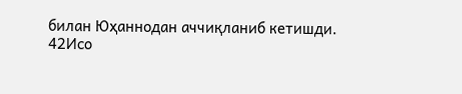билан Юҳаннодан аччиқланиб кетишди.
42Исо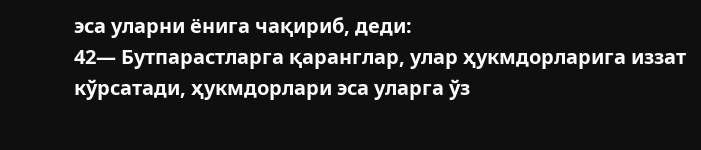эса уларни ёнига чақириб, деди:
42— Бутпарастларга қаранглар, улар ҳукмдорларига иззат кўрсатади, ҳукмдорлари эса уларга ўз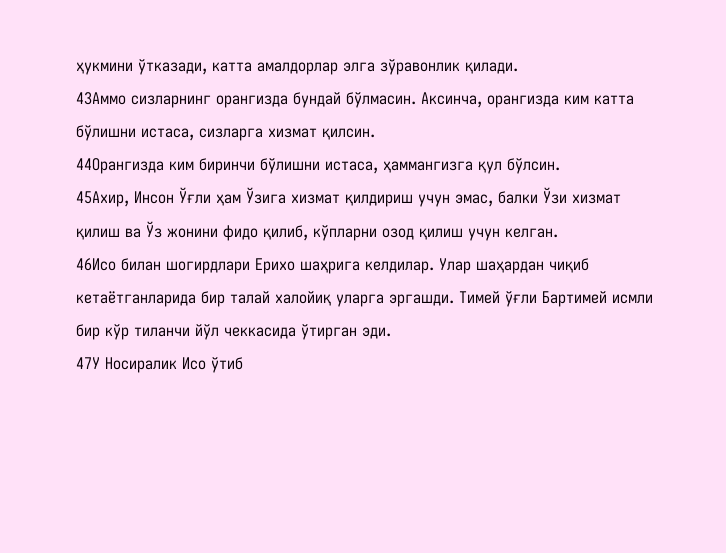ҳукмини ўтказади, катта амалдорлар элга зўравонлик қилади.
43Аммо сизларнинг орангизда бундай бўлмасин. Аксинча, орангизда ким катта бўлишни истаса, сизларга хизмат қилсин.
44Орангизда ким биринчи бўлишни истаса, ҳаммангизга қул бўлсин.
45Ахир, Инсон Ўғли ҳам Ўзига хизмат қилдириш учун эмас, балки Ўзи хизмат қилиш ва Ўз жонини фидо қилиб, кўпларни озод қилиш учун келган.
46Исо билан шогирдлари Ерихо шаҳрига келдилар. Улар шаҳардан чиқиб кетаётганларида бир талай халойиқ уларга эргашди. Тимей ўғли Бартимей исмли бир кўр тиланчи йўл чеккасида ўтирган эди.
47У Носиралик Исо ўтиб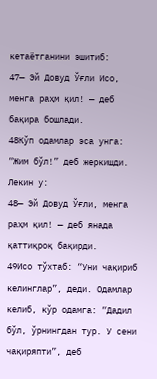кетаётганини эшитиб:
47— Эй Довуд Ўғли Исо, менга раҳм қил! — деб бақира бошлади.
48Кўп одамлар эса унга: “Жим бўл!” деб жеркишди. Лекин у:
48— Эй Довуд Ўғли, менга раҳм қил! — деб янада қаттиқроқ бақирди.
49Исо тўхтаб: “Уни чақириб келинглар”, деди. Одамлар келиб, кўр одамга: “Дадил бўл, ўрнингдан тур. У сени чақиряпти”, деб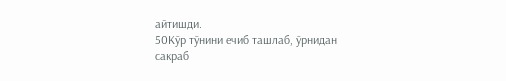айтишди.
50Кўр тўнини ечиб ташлаб, ўрнидан сакраб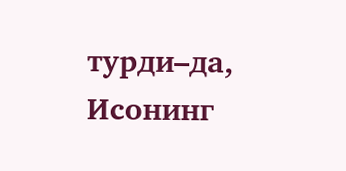турди–да, Исонинг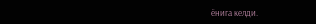ёнига келди.